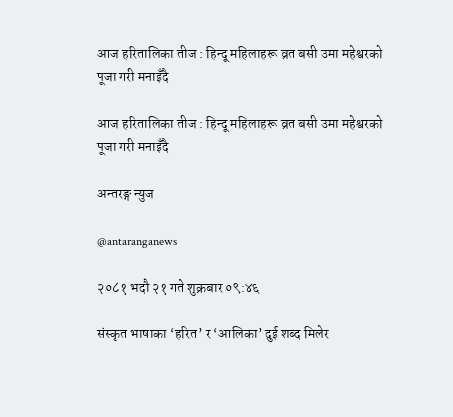आज हरितालिका तीज : हिन्दू महिलाहरू व्रत बसी उमा महेश्वरको पूजा गरी मनाइँदै

आज हरितालिका तीज : हिन्दू महिलाहरू व्रत बसी उमा महेश्वरको पूजा गरी मनाइँदै

अन्तरङ्ग न्युज

@antaranganews

२०८१ भदौ २१ गते शुक्रबार ०९:४६

संस्कृत भाषाका ‘हरित’ र ‘आलिका’ दुई शब्द मिलेर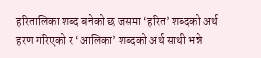हरितालिका शब्द बनेको छ जसमा ‘हरित’ शब्दको अर्थ हरण गरिएको र ‘आलिका’ शब्दको अर्थ साथी भन्ने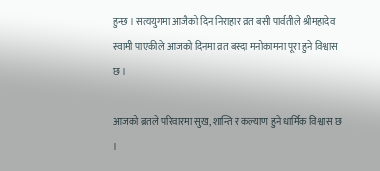हुन्छ । सत्ययुगमा आजैको दिन निराहार व्रत बसी पार्वतीले श्रीमहादेव स्वामी पाएकीले आजको दिनमा व्रत बस्दा मनोकामना पूरा हुने विश्वास छ ।

आजको ब्रतले परिवारमा सुख, शान्ति र कल्याण हुने धार्मिक विश्वास छ ।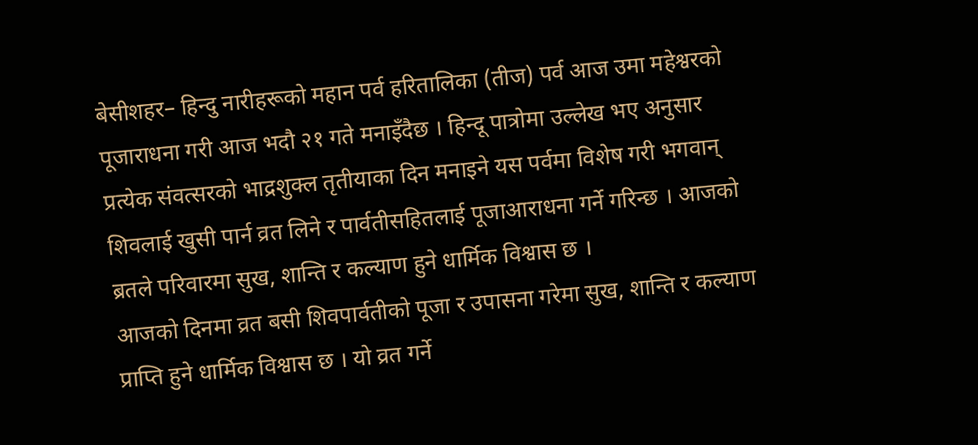बेसीशहर– हिन्दु नारीहरूको महान पर्व हरितालिका (तीज) पर्व आज उमा महेश्वरको पूजाराधना गरी आज भदौ २१ गते मनाइँदैछ । हिन्दू पात्रोमा उल्लेख भए अनुसार प्रत्येक संवत्सरको भाद्रशुक्ल तृतीयाका दिन मनाइने यस पर्वमा विशेष गरी भगवान् शिवलाई खुसी पार्न व्रत लिने र पार्वतीसहितलाई पूजाआराधना गर्ने गरिन्छ । आजको ब्रतले परिवारमा सुख, शान्ति र कल्याण हुने धार्मिक विश्वास छ ।
आजको दिनमा व्रत बसी शिवपार्वतीको पूजा र उपासना गरेमा सुख, शान्ति र कल्याण प्राप्ति हुने धार्मिक विश्वास छ । यो व्रत गर्ने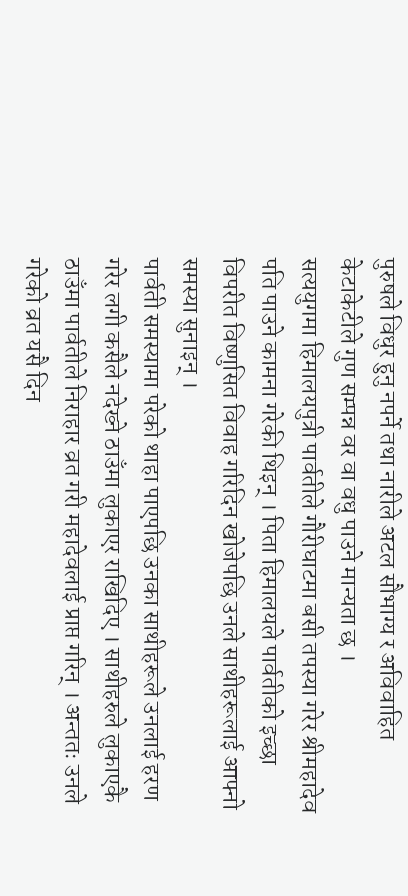पुरुषले विधुर हुनु नपर्ने तथा नारीले अटल सौभाग्य र अविवाहित केटाकेटीले गुण सम्पन्न वर वा वधु पाउने मान्यता छ ।
सत्ययुगमा हिमालयपुत्री पार्वतीले गौरीघाटमा बसी तपस्या गरेर श्रीमहादेव पति पाउने कामना गरेकी थिइन् । पिता हिमालयले पार्वतीको इच्छा विपरीत विष्णुसित विवाह गरिदिन खोजेपछि उनले साथीहरूलाई आफ्नो समस्या सुनाइन् ।
पार्वती समस्यामा परेको थाहा पाएपछि उनका साथीहरूले उनलाई हरण गरेर लगी कसैले नदेख्ने ठाउँमा लुकाएर राखिदिए । साथीहरुले लुकाएकै ठाउँमा पार्वतीले निराहार व्रत गरी महादेवलाई प्राप्त गरिन् । अन्ततः उनले गरेको व्रत यसै दिन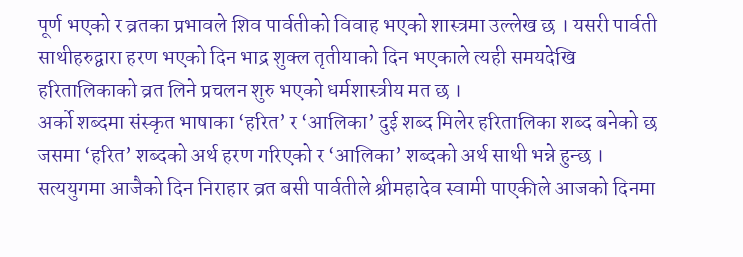पूर्ण भएको र व्रतका प्रभावले शिव पार्वतीको विवाह भएको शास्त्रमा उल्लेख छ । यसरी पार्वती साथीहरुद्वारा हरण भएको दिन भाद्र शुक्ल तृतीयाको दिन भएकाले त्यही समयदेखि हरितालिकाको व्रत लिने प्रचलन शुरु भएको धर्मशास्त्रीय मत छ ।
अर्को शब्दमा संस्कृत भाषाका ‘हरित’ र ‘आलिका’ दुई शब्द मिलेर हरितालिका शब्द बनेको छ जसमा ‘हरित’ शब्दको अर्थ हरण गरिएको र ‘आलिका’ शब्दको अर्थ साथी भन्ने हुन्छ । सत्ययुगमा आजैको दिन निराहार व्रत बसी पार्वतीले श्रीमहादेव स्वामी पाएकीले आजको दिनमा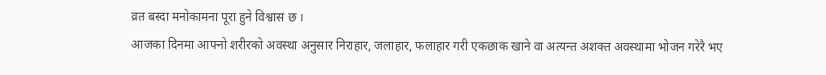व्रत बस्दा मनोकामना पूरा हुने विश्वास छ ।
आजका दिनमा आफ्नो शरीरको अवस्था अनुसार निराहार, जलाहार, फलाहार गरी एकछाक खाने वा अत्यन्त अशक्त अवस्थामा भोजन गरेरै भए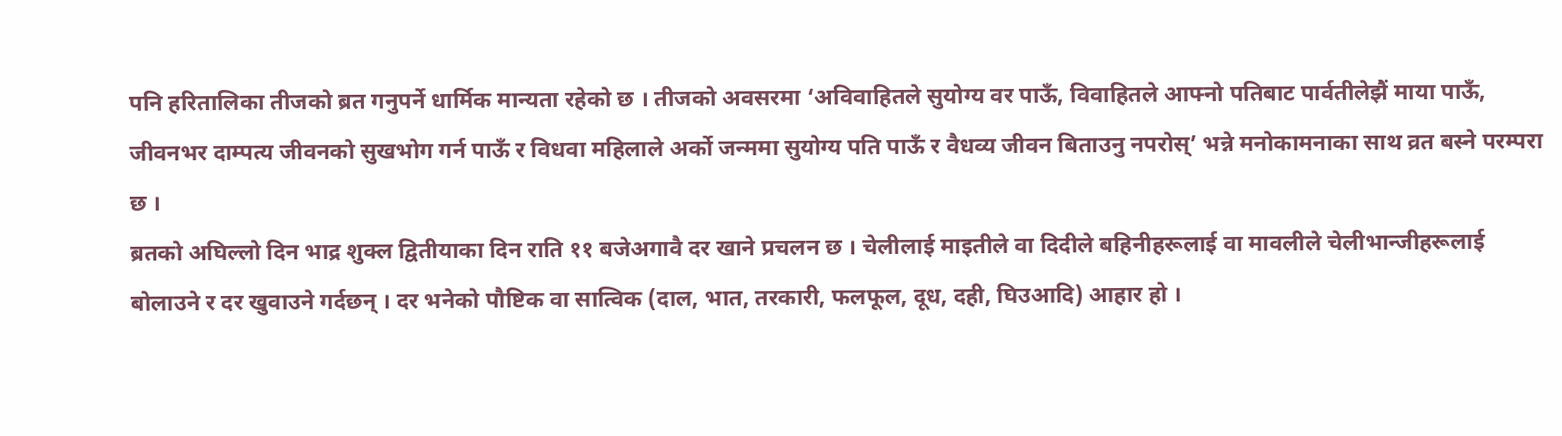पनि हरितालिका तीजको ब्रत गनुपर्ने धार्मिक मान्यता रहेको छ । तीजको अवसरमा ‘अविवाहितले सुयोग्य वर पाऊँ, विवाहितले आफ्नो पतिबाट पार्वतीलेझैं माया पाऊँ, जीवनभर दाम्पत्य जीवनको सुखभोग गर्न पाऊँ र विधवा महिलाले अर्को जन्ममा सुयोग्य पति पाऊँ र वैधव्य जीवन बिताउनु नपरोस्’ भन्ने मनोकामनाका साथ व्रत बस्ने परम्परा छ ।
ब्रतको अघिल्लो दिन भाद्र शुक्ल द्वितीयाका दिन राति ११ बजेअगावै दर खाने प्रचलन छ । चेलीलाई माइतीले वा दिदीले बहिनीहरूलाई वा मावलीले चेलीभान्जीहरूलाई बोलाउने र दर खुवाउने गर्दछन् । दर भनेको पौष्टिक वा सात्विक (दाल, भात, तरकारी, फलफूल, दूध, दही, घिउआदि) आहार हो ।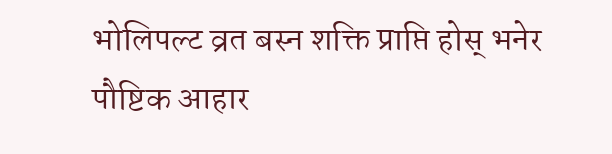भोलिपल्ट व्रत बस्न शक्ति प्राप्ति होस् भनेर पौष्टिक आहार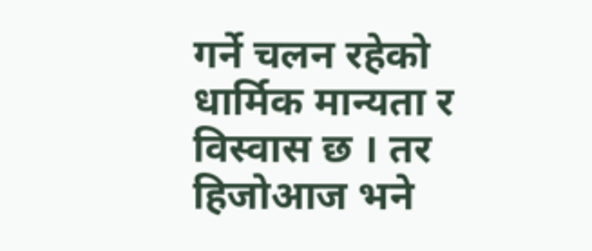गर्ने चलन रहेको धार्मिक मान्यता र विस्वास छ । तर हिजोआज भने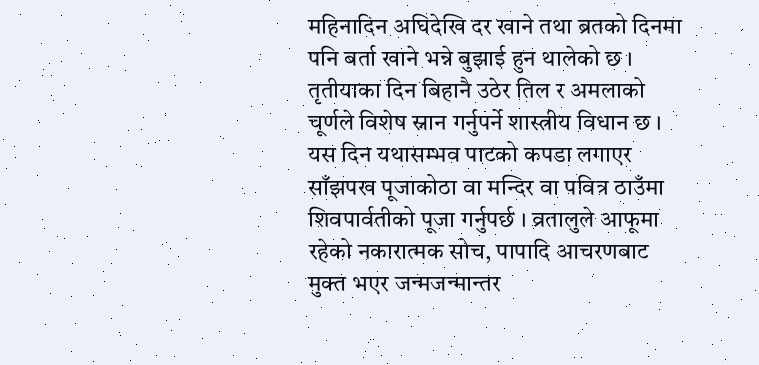महिनादिन अघिदेखि दर खाने तथा ब्रतको दिनमा पनि बर्ता खाने भन्ने बुझाई हुन थालेको छ ।
तृतीयाका दिन बिहानै उठेर तिल र अमलाको चूर्णले विशेष स्नान गर्नुपर्ने शास्त्रीय विधान छ । यस दिन यथासम्भव पाटको कपडा लगाएर साँझपख पूजाकोठा वा मन्दिर वा पवित्र ठाउँमा शिवपार्वतीको पूजा गर्नुपर्छ । व्रतालुले आफूमा रहेको नकारात्मक सोच, पापादि आचरणबाट मुक्त भएर जन्मजन्मान्तर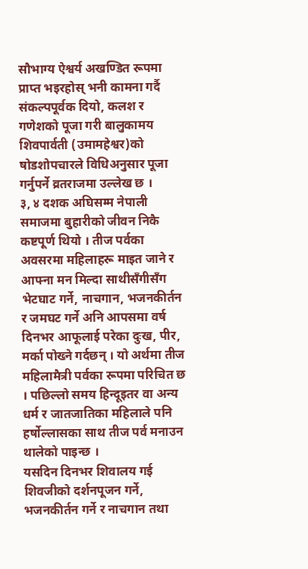सौभाग्य ऐश्वर्य अखण्डित रूपमा प्राप्त भइरहोस् भनी कामना गर्दै संकल्पपूर्वक दियो, कलश र गणेशको पूजा गरी बालुकामय शिवपार्वती (उमामहेश्वर)को षोडशोपचारले विधिअनुसार पूजा गर्नुपर्ने व्रतराजमा उल्लेख छ ।
३, ४ दशक अघिसम्म नेपाली समाजमा बुहारीको जीवन निकै कष्टपूर्ण थियो । तीज पर्वका अवसरमा महिलाहरू माइत जाने र आफ्ना मन मिल्दा साथीसँगीसँग भेटघाट गर्ने, नाचगान, भजनकीर्तन र जमघट गर्ने अनि आपसमा वर्ष दिनभर आफूलाई परेका दुःख, पीर, मर्का पोख्ने गर्दछन् । यो अर्थमा तीज महिलामैत्री पर्वका रूपमा परिचित छ । पछिल्लो समय हिन्दूइतर वा अन्य धर्म र जातजातिका महिलाले पनि हर्षोल्लासका साथ तीज पर्व मनाउन थालेको पाइन्छ ।
यसदिन दिनभर शिवालय गई शिवजीको दर्शनपूजन गर्ने, भजनकीर्तन गर्ने र नाचगान तथा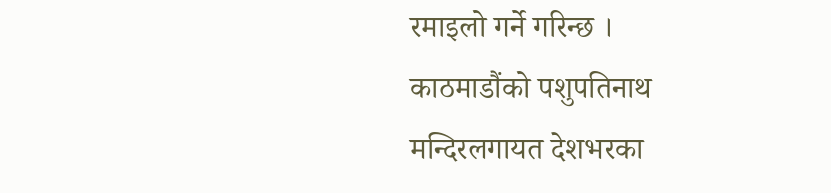रमाइलो गर्ने गरिन्छ ।
काठमाडौंको पशुपतिनाथ मन्दिरलगायत देशभरका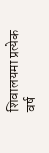शिवालयमा प्रत्येक वर्ष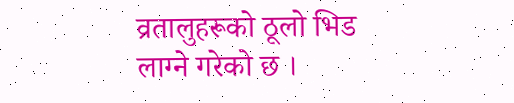व्रतालुहरूको ठूलो भिड लाग्ने गरेको छ ।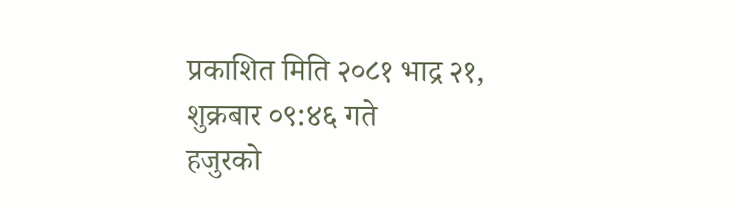प्रकाशित मिति २०८१ भाद्र २१, शुक्रबार ०९:४६ गते
हजुरको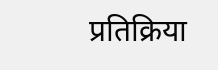प्रतिक्रिया